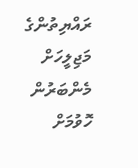ރައްޔިތުންގެ މަޖިލީހަށް މެންބަރުން ހޮވުމަށް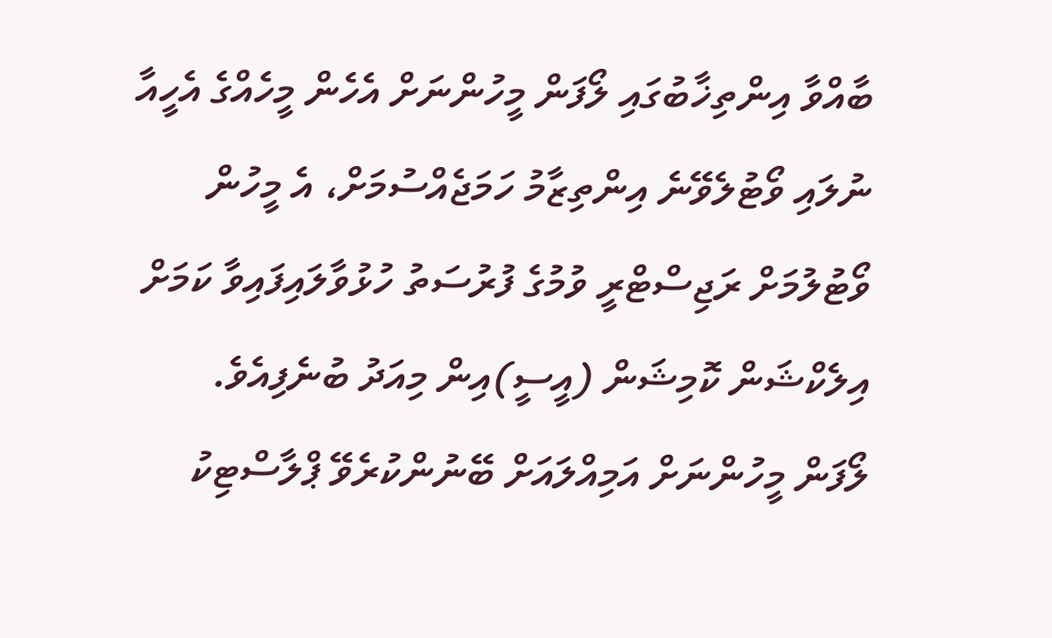ބާއްވާ އިންތިޚާބުގައި ލޯފަން މީހުންނަށް އެހެން މީހެއްގެ އެހީއާ ނުލައި ވޯޓުލެވޭނެ އިންތިޒާމު ހަމަޖެއްސުމަށް، އެ މީހުން ވޯޓުލުމަށް ރަޖިސްޓްރީ ވުމުގެ ފުރުސަތު ހުޅުވާލައިފައިވާ ކަމަށް އިލެކްޝަން ކޮމިޝަން (އީސީ)އިން މިއަދު ބުނެފިއެވެ.
ލޯފަން މީހުންނަށް އަމިއްލައަށް ބޭނުންކުރެވޭ ޕްލާސްޓިކު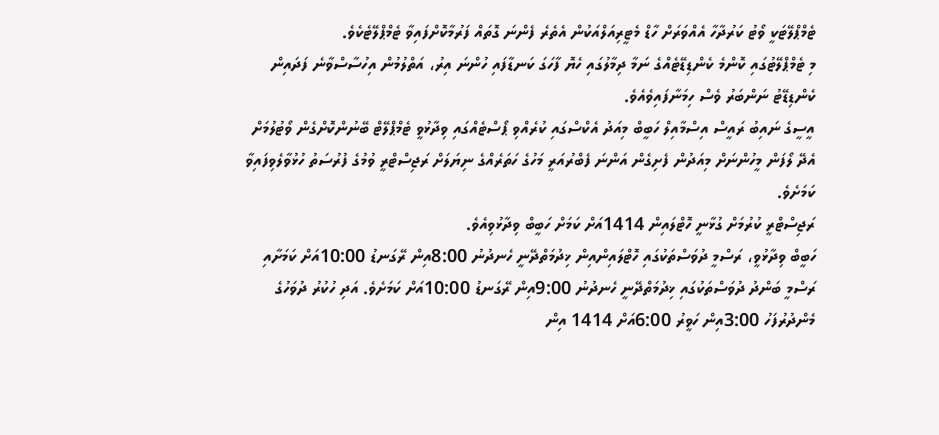ޓެމްޕްލޭޓަކީ ވޯޓު ކަރުދާހާ އެއްވަރަށް ހާޑް މެޓީރިއަލްއަކުން އެތެރެ ފެންނަ ގޮތައް ފަރުމާކޮށްފައިވާ ޓެމްޕްލޭޓެކެވެ.
މި ޓެމްޕްލޭޓުގައި ކޮންމެ ކެންޑިޑޭޓެއްގެ ނަމާ ދިމާލުގައި ހެޔޮ ފާހަގަ ކަނޑާފައި ހުންނަ އިރު، އަތްލުމުން އިހުސާސްވާނެ ފަދައިން ކެންޑިޑޭޓު ނަންބަރު ވެސް ހިމަނާފައިވެއެވެ.
އީސީގެ ނައިބު ރައީސް އިސްމާއިލް ހަބީބް މިއަދު އެކްސްގައި ކުރެއްވި ޕޯސްޓެއްގައި ވިދާޅުވީ ޓެމްޕްލޭޓް ބޭނުންކޮށްގެން ވޯޓުލުމަށް އެދޭ ލޯފަން މީހުންނަށް މިއަދުން ފެށިގެން އަންނަ ފެބްރުއަރީ މަހުގެ ހަތަރެއްގެ ނިޔަލަށް ރަޖިސްޓްރީ ވުމުގެ ފުރުސަތު ހުޅުވާލެވިފައިވާ ކަމަށެވެ.
ރަޖިސްޓްރީ ކުރުމަށް ގުޅާނީ ހޮޓްލައިން 1414އަށް ކަމަށް ހަބީބް ވިދާޅުވިއެވެ.
ހަބީބް ވިދާޅުވީ، ރަސްމީ ދުވަސްތަކުގައި ހޮޓްލައިންއިން ޚިދުމަތްދޭނީ ހެނދުނު 8:00އިން ރޭގަނޑު 10:00އަށް ކަމަށާއި ރަސްމީ ބަންދު ދުވަސްތަކުގައި ޚިދުމަތްދޭނީ ހެނދުނު 9:00އިން ރޭގަނޑު 10:00އަށް ކަމަށެވެ. އަދި ހުކުރު ދުވަހުގެ މެންދުރުފަހު 3:00އިން ހަވީރު 6:00އަށް 1414 އިން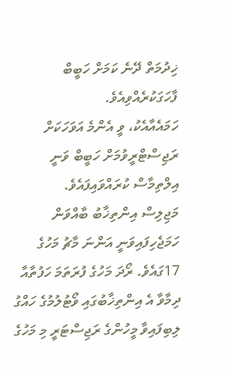ޚިދުމަތް ދޭނެ ކަމަށް ހަބީބް ފާހަގަކުރެއްވިއެވެ.
ހަމައެއާއެކު، ވީ އެންމެ އަވަހަކަށް ރަޖިސްޓްރީވުމަށް ހަބީބް ވަނީ އިލްތިމާސް ކުރައްވައިފައެވެ.
މަޖިލިސް އިންތިޚާބު ބާއްވަން ހަމަޖެހިފައިވަނީ އަންނަ މާޗު މަހުގެ 17ގައެވެ. ރޯދަ މަހުގެ ފުރަތަމަ ހަފުތާއާ ދިމާވާ އެ އިންތިޚާބުގައި ވޯޓުލުމުގެ ހައްގު ލިބިފައިވާ މީހުންގެ ރަޖިސްޓަރީ މި މަހުގެ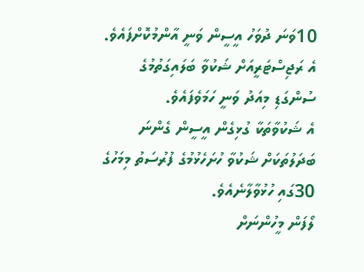10ވަނަ ދުވަހު އީސީން ވަނީ އާންމުކޮށްފައެވެ. އެ ރަޖިސްޓަރީއަށް ޝަކުވާ ބަލައިގަތުމުގެ ސުންގަޑި މިއަދު ވަނީ ހަމަވެފައެވެ.
އެ ޝަކުވާތަކާ ގުޅިގެން އީސީން ގެންނަ ބަދަލުތަކަށް ޝަކުވާ ހުށަހެޅުމުގެ ފުރުސަތު މިމަހުގެ 30ގައި ހުޅުވާލާނެއެވެ.
ލޯފަން މީހުންނަށް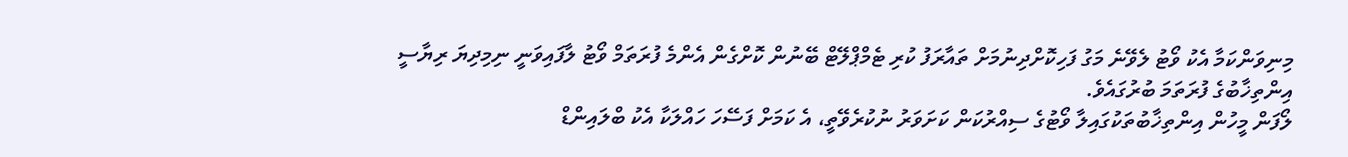މިނިވަންކަމާ އެކު ވޯޓު ލެވޭނެ މަގު ފަހިކޮށްދިނުމަށް ތައާރަފު ކުރި ޓެމްޕްލޭޓް ބޭނުން ކޮށްގެން އެންމެ ފުރަތަމް ވޯޓު ލާފައިވަނީ ނިމިދިޔަ ރިޔާސީ އިންތިޚާބުގެ ފުރަތަމަ ބުރުގައެވެ.
ލޯފަން މީހުން އިންތިޚާބުތަކުގައިލާ ވޯޓުގެ ސިއްރުކަން ކަށަވަރު ނުކުރެވޭތީ، އެ ކަމަށް ފަސޭހަ ހައްލަކާ އެކު ބްލައިންޑް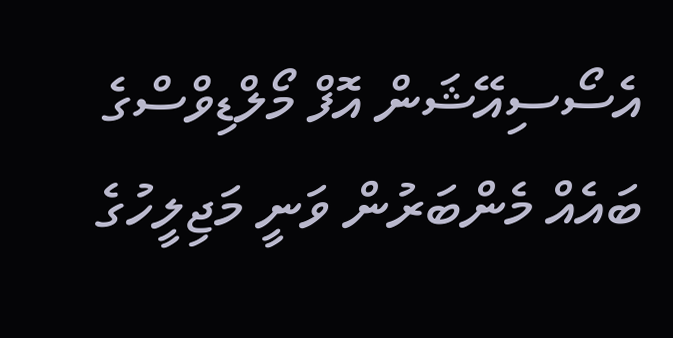އެސޯސިއޭޝަން އޮފް މޯލްޑިވްސްގެ ބައެއް މެންބަރުން ވަނީ މަޖިލީހުގެ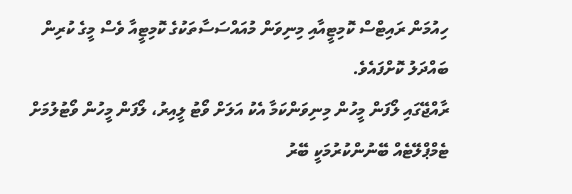ހިއުމަން ރައިޓްސް ކޮމިޓީއާއި މިނިވަން މުއައްސަސާތަކުގެ ކޮމިޓީއާ ވެސް މީގެ ކުރިން ބައްދަލު ކޮށްފައެވެ.
ރާއްޖޭގައި ލޯފަން މީހުން މިނިވަންކަމާ އެކު އަލަށް ވޯޓު ލީއިރު، ލޯފަން މީހުން ވޯޓުލުމަށް ޓެމްޕްލޭޓެއް ބޭނުންކުރުމަކީ ބޭރު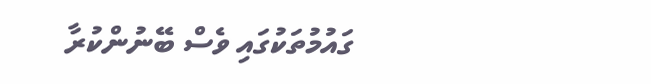ގައުމުތަކުގައި ވެސް ބޭނުންކުރާ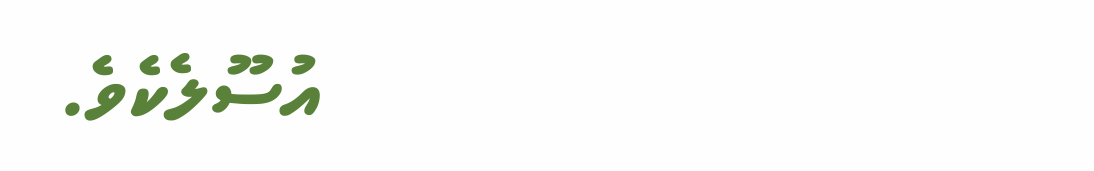އުސޫލެކެވެ.